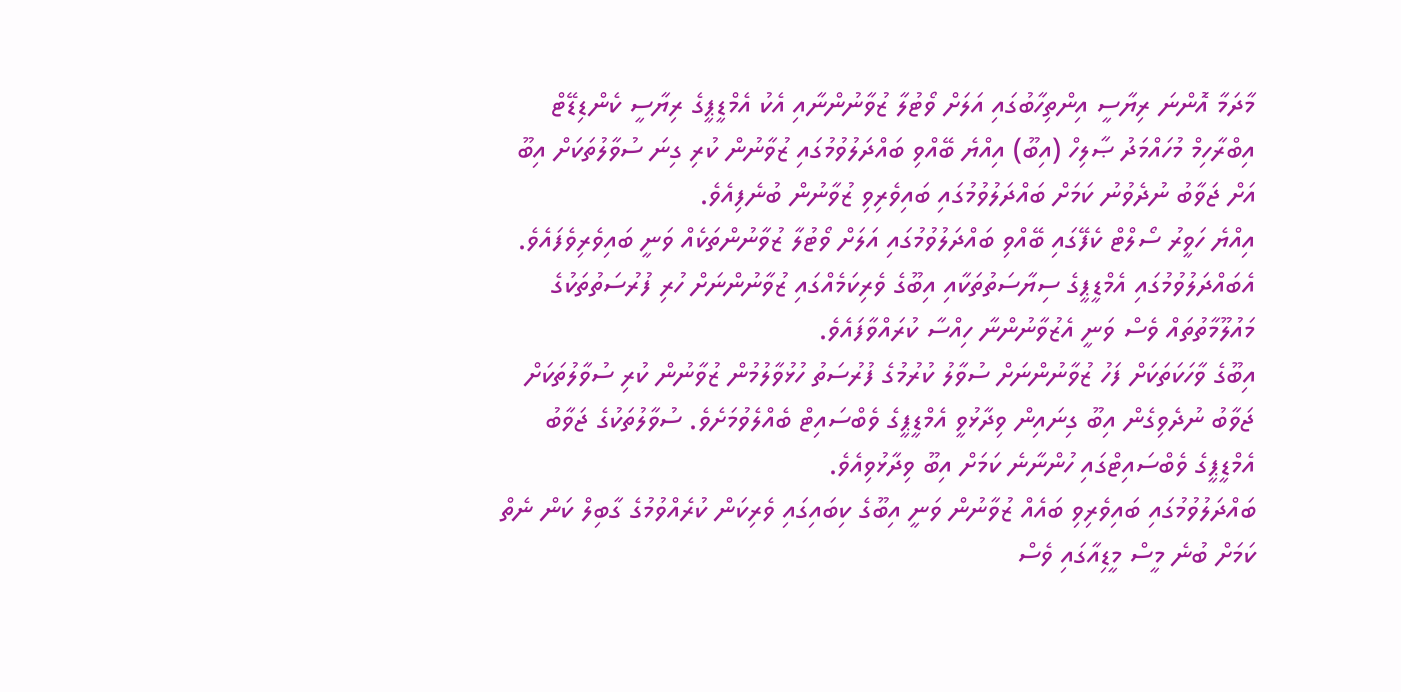މާދަމާ އޮންނަ ރިޔާސީ އިންތިހާބުގައި އަލަށް ވޯޓުލާ ޒުވާނުންނާއި އެކު އެމްޑީޕީގެ ރިޔާސީ ކެންޑިޑޭޓް އިބްރާހިމް މުހައްމަދު ޞާލިހް (އިބޫ) އިއްޔެ ބޭއްވި ބައްދަލުވުމުގައި ޒުވާނުން ކުރި ގިނަ ސުވާލުތަކަށް އިބޫ އަށް ޖަވާބު ނުދެވުނު ކަމަށް ބައްދަލުވުމުގައި ބައިވެރިވި ޒުވާނުން ބުނެފިއެވެ.
އިއްޔެ ހަވީރު ސޯލްޓް ކެފޭގައި ބޭއްވި ބައްދަލުވުމުގައި އަލަށް ވޯޓުލާ ޒުވާނުންތަކެއް ވަނީ ބައިވެރިވެފައެވެ. އެބައްދަލުވުމުގައި އެމްޑީޕީގެ ސިޔާސަތުތަކާއި އިބޫގެ ވެރިކަމެއްގައި ޒުވާނުންނަށް ހުރި ފުރުސަތުތަކުގެ މައުލޫމާތުތައް ވެސް ވަނީ އެޒުވާނުންނާ ހިއްސާ ކުރައްވާފައެވެ.
އިބޫގެ ވާހަކަތަކަށް ފަހު ޒުވާނުންނަށް ސުވާލު ކުރުމުގެ ފުރުސަތު ހުޅުވާލުމުން ޒުވާނުން ކުރި ސުވާލުތަކަށް ޖަވާބު ނުދެވިގެން އިބޫ ގިނައިން ވިދާޅުވީ އެމްޑީޕީގެ ވެބްސައިޓް ބެއްލެވުމަށެވެ. ސުވާލުތަކުގެ ޖަވާބު އެމްޑީޕީގެ ވެބްސައިޓްގައި ހުންނާނެ ކަމަށް އިބޫ ވިދާޅުވިއެވެ.
ބައްދަލުވުމުގައި ބައިވެރިވި ބައެއް ޒުވާނުން ވަނީ އިބޫގެ ކިބައިގައި ވެރިކަން ކުރެއްވުމުގެ ގާބިލް ކަން ނެތް ކަމަށް ބުނެ މީސް މީޑިއާގައި ވެސް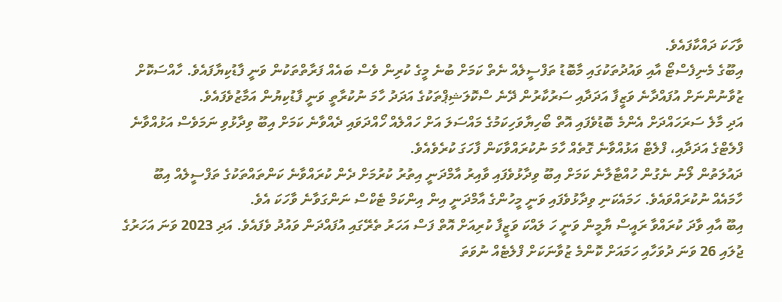ވާހަކަ ދައްކާފައެވެ.
އިބޫގެ މެނިފެސްޓޯ އާއި ވައުދުތަކުގައި މާބޮޑު ތަފްސީލެއް ނެތް ކަމަށް ބުނެ މީގެ ކުރިން ވެސް ބައެއް ފަރާތްތަކުން ވަނީ ފާޑުކިޔާފައެވެ. ހާއްސަކޮށް ޒުވާނުންނަށް އުފައްދާނެ ވަޒީފާ އަދަދާއި ސަރުކާރުން ދޭނެ ސްކޮލަޝިޕްތަކުގެ އަދަދު ހާމަ ނުކުރާތީ ވަނީ ފާޑުކިޔުން އަމާޒުވެފައެވެ.
އަދި މާލެ ސަރަހައްދަށް އެންމެ ބޮޑުވެފައި އޮތް ބޯހިޔާވަހިކަމުގެ މައްސަލަ އަށް ހައްލެއް ހޯއްދަވައި ދެއްވާނެ ކަމަށް އިބޫ ވިދާޅުވި ނަމަވެސް އަޅުއްވާނެ ފްލެޓްގެ އަދަދާއި، ފްލެޓް އަޅުއްވާނެ ގޮތެއް ހާމަ ނުކުރައްވާކަން ފާހަގަ ކުރެވެއެވެ.
ދައުލަތުން ލޯނު ނެގުން ހުއްޓާލާނެ ކަމަށް އިބޫ ވިދާޅުވެފައި ވާއިރު އާމްދަނީ އިތުރު ކުރުމަށް ދެން ކުރައްވާނެ ކަންތައްތަކުގެ ތަފްސީލެއް އިބޫ ހާމައެއް ނުކުރައްވައެވެ. ހަމައެކަނި ވިދާޅުވެފައި ވަނީ މީހުންގެ އާމްދަނީ އިން އިންކަމް ޓެކްސް ނަންގަވާނެ ވާހަކަ އެވެ.
އިބޫ އާއި ވާދަ ކުރައްވާ ރައީސް ޔާމީން ވަނީ ހަ ލައްކަ ވަޒީފާ ކުރިއަށް އޮތް ފަސް އަހަރު ތެރޭގައި އުފައްދަން ވައުދު ވެފައެވެ. އަދި 2023 ވަނަ އަހަރުގެ ޖުލައި 26 ވަނަ ދުވަހާއި ހަމައަށް ކޮންމެ ޒުވާނަކަށް ފްލެޓެއް ނުވަތަ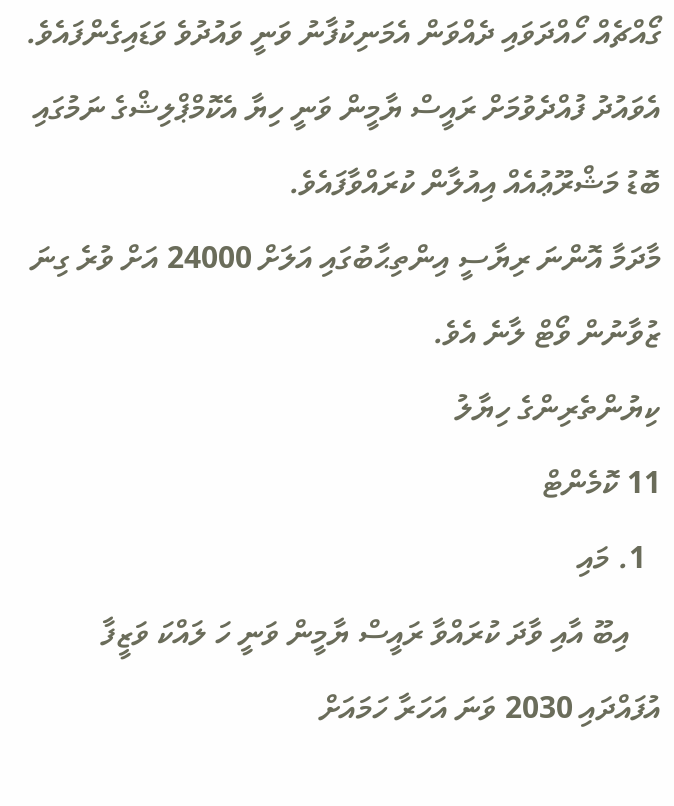ގޯއްޗެއް ހޯއްދަވައި ދެއްވަން އެމަނިކުފާނު ވަނީ ވައުދުވެ ވަޑައިގެންފައެވެ. އެވައުދު ފުއްދެވުމަށް ރައީސް ޔާމީން ވަނީ ހިޔާ އެކޮމްޕްލިޝްގެ ނަމުގައި ބޮޑު މަޝްރޫޢުއެއް އިއުލާން ކުރައްވާފައެވެ.
މާދަމާ އޮންނަ ރިޔާސީ އިންތިޙާބުގައި އަލަށް 24000 އަށް ވުރެ ގިނަ ޒުވާނުން ވޯޓް ލާނެ އެވެ.
ކިޔުންތެރިންގެ ހިޔާލު
11 ކޮމެންޓް
  1. މައި
    އިބޫ އާއި ވާދަ ކުރައްވާ ރައީސް ޔާމީން ވަނީ ހަ ލައްކަ ވަޒީފާ އުފައްދައި 2030 ވަނަ އަހަރާ ހަމައަށް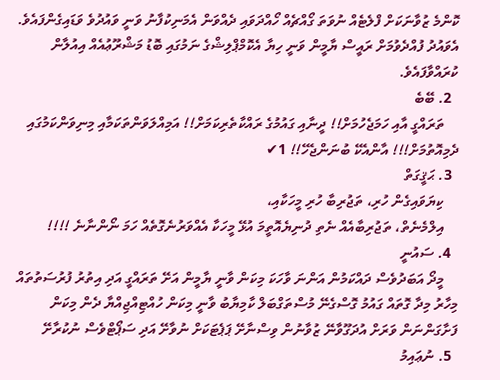ކޮންމެ ޒުވާނަކަށް ފްލެޓެއް ނުވަތަ ގޯއްޗެއް ހޯއްދަވައި ދެއްވަން އެމަނިކުފާނު ވަނީ ވައުދުވެ ވަޑައިގެންފައެވެ. އެވައުދު ފުއްދެވުމަށް ރައީސް ޔާމީން ވަނީ ހިޔާ އެކޮމްޕްލިޝްގެ ނަމުގައި ބޮޑު މަޝްރޫޢުއެއް އިއުލާން ކުރައްވާފައެވެ.
  2. ބޭބެ
    ތަރައްގީ އާއި ހަމަޖެހުމަށް!! ދީނާއި ގައުމުގެ ރައްކާތެރިކަމަށް!! އަމިއްލަވަންތަކަމާއި މިނިވަންކަމުގައި ދެމިއޮތުމަށް!!! އާންއެކޭ ބުނަންޖެހޭ!! 1✔
  3. ޙަޤީގަތް
    ކިޔަވައިގެން ހުރި، ތަޖުރިބާ ހުރި މީހަކާއި،
    އިލްމެނެތް، ތަޖުރިބާއެއް ނެތި ދުނިޔެއޮތީމަ އުޅޭ މީހަކާ އެއްވަރުނެގޮތެއް ހަމަ ނޯންނާނެ !!!!
  4. ސައުނީ
    މީދޯ އަބަދުވެސް ދައްކަމުން އަންނަ ވާހަކަ މިކަން ވާނީ ޔާމީން އަށޭ ތަރައްގީ އަދި އިތުރު ފުރުސަތުތައް މިހާރު މިދާ ގޮތައް ގައުމު ގޮސްގެނޭ މުސްތަގްބަލް ކާމިޔާބު ވާނީ މިކަން ހުއްޓިއްޖިއްޔާ ދެން މިކަން ފަށާގަންނަން ވަރަށް އުދަގޫވާނޭ ޒުވާނުން ވިސްނާށޭ ޕަޕެޓަކަށް ނުވާށޭ އަދި ސަޕޯޓްވެސް ނުކުރާށޭ
  5. ނުޢައިމު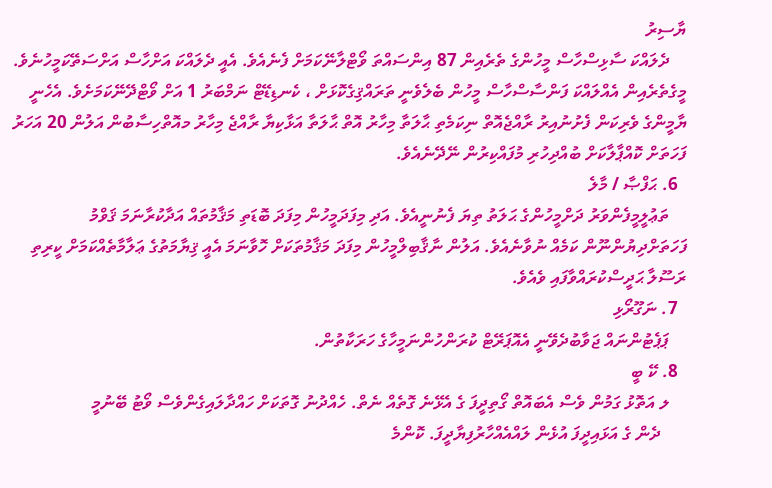ޔާސިރު
    ދެލައްކަ ސާޅިސްހާސް މީހުންގެ ތެރެއިން 87 އިންސައްތަ ވޯޓްލާނޭކަމަށް ފެނެއެވެ. އެއީ ދެލައްކަ އަށްހާސް އަށްސަތޭކަމީހުނެވެ. މީގެތެރެއިން އެއްލައްކަ ފަންސާސްހާސް މީހުން ބެލެވެނީ ތަރައްޤިގެކޮޅަށް ، ކެނޑިޑޭޓް ނަމްބަރު 1 އަށް ވޯޓްދޭނޭކަމަށެވެ. އެހެނީ ޔާމީންގެ ވެރިކަން ފެށުނުއިރު ރާއްޖެއޮތް ނިކަމެތި ޙާލަތާ މިހާރު އޮތް ޙާލަތާ އަޅާކިޔާ ރާއްޖެ މިހާރު މއޮތްހިސާބުން އަލުން 20 އަހަރު ފަހަތަށް ކޮއްޕާލާކަށް ބުއްދިހުރި މުފައްކިރުން ނޭދޭނެއެވެ.
  6. ޙަފްޞާ / މާލެ
    ތަޢުލީމީފެންވަރު ދަށްމީހުންގެ ޙަލަތު ތިޔަ ފެނުނީއެވެ. އަދި މިފަދަމީހުން މިފަދަ ބޮޑަތި މަޤާމުތައް އަދާކުރާނަމަ ޤަވްމު ފަހަތަށްދިޔުންނޫން ކަމެއް ނުވާނެއެވެ. އަލުން ނާޤާބިލްމީހުން މިފަދަ މަޤާމުތަކަށް ހޮވާނަމަ އެއީ ޤިޔާމަތުގެ ޢަލާމާތެއްކަމަށް ކީރިތި ރަސޫލާ ޙަދީސްކުރައްވާފައި ވެއެވެ.
  7. ނަގޫރޯޅި
    ޕަޕެޓުންނައް ޖަވާބުދެވޭނީ އެއޮޕަރޭޓް ކުރަންހުންނަމީހާގެ ހަރަކާތުން.
  8. ކޭ ބީ
    ލ އަތޮޅު ގަމުން ވެސް އެބައޮތް ގޯތިދީފަ ގެ އެޅޭނެ ގޮތެއް ނެތް. ހެއްދުނު ގޮތަކަށް ހައްދާލައިގެންވެސް ވޯޓު ބޭނުމީ
      ދެން ގެ އަޅައިދީފަ އުޅެން ލައްއެއްހާރުފިޔާދީފަ. ކޮންމެ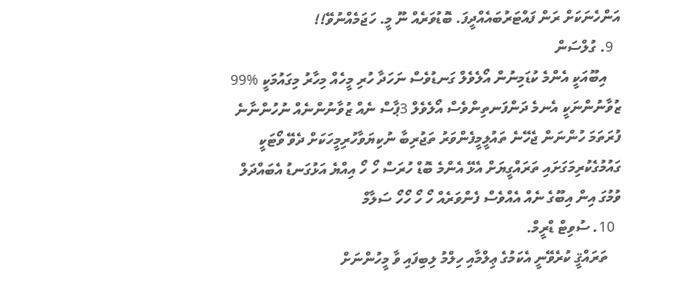އަންހެނަކަށް ރަން ފައްޓަރުބައެއްދީފަ. ބޮޑުވަރެއް ނޫ މީ. ހަޖަމެއްނުވޭ!!
  9. ގުލްސަން
    އިބޫއަކީ އެންމެ ކުޑަމިނުން އޯލެވެލް ގަނޑުވެސް ނަހަދާ ހުރި މީހެއް މިހާރު މިގައުމަކީ %99 ޒުވާނުންނަކީ އެނމެ ދަންފަނތިންވެސް އޯލެވެލް 3ޕާސް ނެއް ޒުވާނުންނެއް ނުހުންނާނެ ފުރަތަމަ ހުންނަން ޖެހޭނެ ތައުލީމީފެންވަރު ތަޖުރިބާ ނުކިޔަވާހުރިމީހަކަށް ދެވޭ ވޯޓަކީ ގައުމުގެކުރިމަގަށައި ތަރައްގީޔަށް އެޅޭ އެންމެ ބޮޑް ހުރަސް ހޯ ހޯ އިއްޔެ އަޅުގަނޑު އެބައްދަލް ވުމުގަ އިން އިބޫގެ ނެއް އެއްވެސް ފެންވަރެއް ހޯ ހޯ ހޯހޯ ސަލާމް
  10. ސުވިޓް ޑްރީމް.
    ތަރައްޤީ ކުރެވޭނީ އެކަމުގެ ޢިލްމާއި ހިލްމު ލިބިފައި ވާ މީހުންނަށް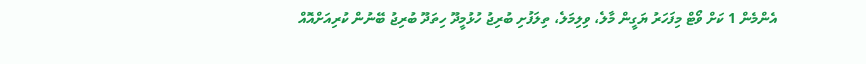އެންމެން 1 ކަށް ވޯޓް މިފަހަރު ޔަގީން މާލެ، ވިލިމަލެ، ތިލަފުށި ބުރިޖު ހުޅުމީދޫ ހިތަދޫ ބުރިޖު ބޭނުން ކުރިއަށްއޮއް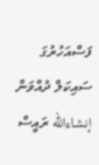ފަސްއަހުރުގަ ސައިކަލް ދުއްވަން إنشاءالله ރައީސް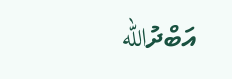އަބްދުالله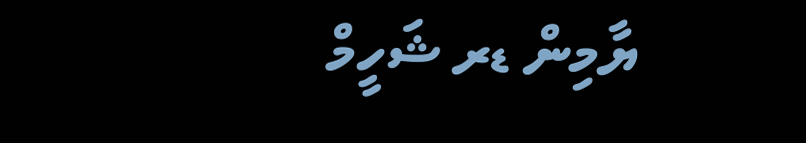ޔާމިން ޑރ ޝަހީމް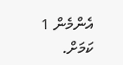އެންމެން 1 ކަމަށް.